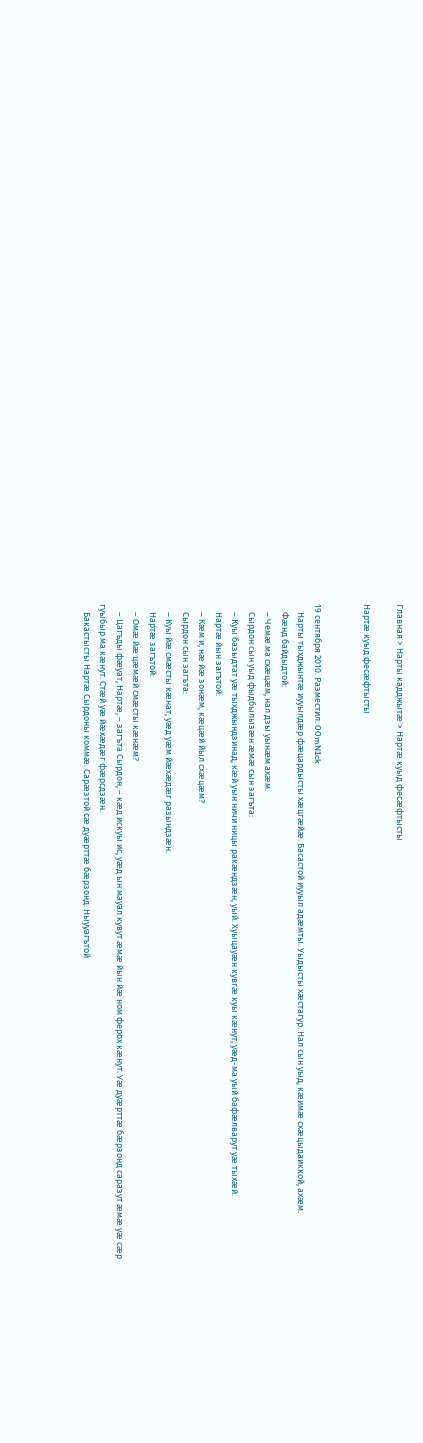Главная > Нарты кадджытæ > Нартæ куыд фесæфтысты

Нартæ куыд фесæфтысты


19 сентября 2010. Разместил: 00mN1ck
    Нарты тыхджынтæ иууылдæр фæцардысты хæцгæйæ. Басастой иууыл адæмты. Уыдысты хæстагур. Нал сын уыд, кæимæ схæцыдаиккой, ахæм.
    Фæнд байдыдтой:
    – Чемæ ма схæцæм, нал дзы уынæм ахæм.
    Сырдон сын уыд фыдбылызæн æмæ сын загъта:
    – Куы базыдтат уæ тыхджындзинад, кæй уын ничи ницы ракæндзæн, уый. Хуыцауæн кувгæ куы кæнут, уæд-ма уый бафæлварут уæ тыхæй.
    Нартæ йын загътой:
    – Кæм и, нæ йæ зонæм, кæцæй йыл схæцæм?
    Сырдон сын загъта:
    – Куы йæ смæсты кæнат, уæд уæм йæхæдæг разындзæн.
    Нартæ загътой:
    – Омæ йæ цæмæй смæсты кæнæм?
    – Цагъды фæуат, Нартæ, – загъта Сырдон, – кæд искуы ис, уæд ын мауал кувут æмæ йын йæ ном ферох кæнут. Уæ дуæрттæ бæрзонд саразут æмæ уæ сæр гуыбыр ма кæнут. Стæй уæ йæхæдæг фæрсдзæн.
    Бакастысты Нартæ Сырдоны коммæ. Сарæзтой сæ дуæрттæ бæрзонд. Ныууагътой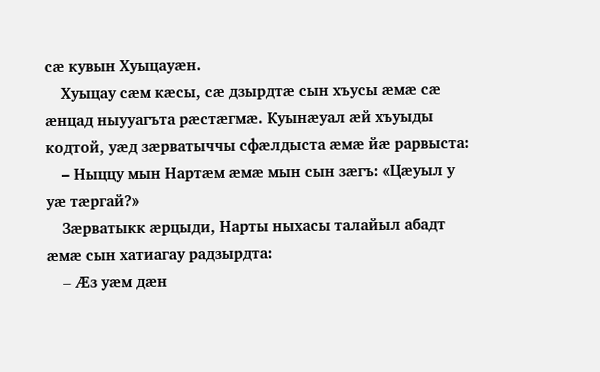сæ кувын Хуыцауæн.
    Хуыцау сæм кæсы, сæ дзырдтæ сын хъусы æмæ сæ æнцад ныууагъта рæстæгмæ. Куынæуал æй хъуыды кодтой, уæд зæрватыччы сфæлдыста æмæ йæ рарвыста:
    – Ныццу мын Нартæм æмæ мын сын зæгъ: «Цæуыл у уæ тæргай?»
    Зæрватыкк æрцыди, Нарты ныхасы талайыл абадт æмæ сын хатиагау радзырдта:
    – Æз уæм дæн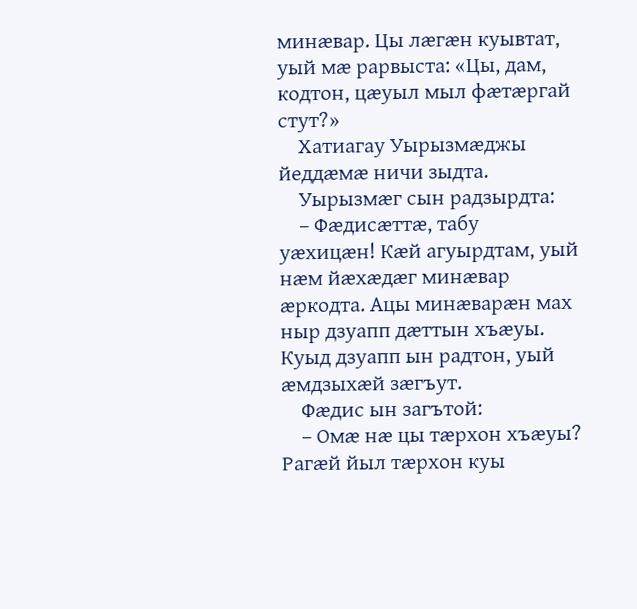минæвар. Цы лæгæн куывтат, уый мæ рарвыста: «Цы, дам, кодтон, цæуыл мыл фæтæргай стут?»
    Хатиагау Уырызмæджы йеддæмæ ничи зыдта.
    Уырызмæг сын радзырдта:
    – Фæдисæттæ, табу уæхицæн! Кæй агуырдтам, уый нæм йæхæдæг минæвар æркодта. Ацы минæварæн мах ныр дзуапп дæттын хъæуы. Куыд дзуапп ын радтон, уый æмдзыхæй зæгъут.
    Фæдис ын загътой:
    – Омæ нæ цы тæрхон хъæуы? Рагæй йыл тæрхон куы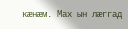кæнæм. Мах ын лæггад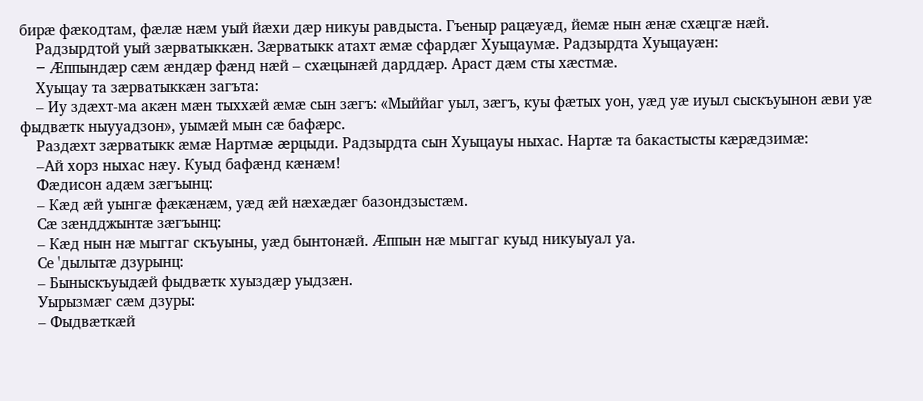бирæ фæкодтам, фæлæ нæм уый йæхи дæр никуы равдыста. Гъеныр рацæуæд, йемæ нын æнæ схæцгæ нæй.
    Радзырдтой уый зæрватыккæн. Зæрватыкк атахт æмæ сфардæг Хуыцаумæ. Радзырдта Хуыцауæн:
    – Æппындæр сæм æндæр фæнд нæй – схæцынæй дарддæр. Араст дæм сты хæстмæ.
    Хуыцау та зæрватыккæн загъта:
    – Иу здæхт-ма акæн мæн тыххæй æмæ сын зæгъ: «Мыййаг уыл, зæгъ, куы фæтых уон, уæд уæ иуыл сыскъуынон æви уæ фыдвæтк ныууадзон», уымæй мын сæ бафæрс.
    Раздæхт зæрватыкк æмæ Нартмæ æрцыди. Радзырдта сын Хуыцауы ныхас. Нартæ та бакастысты кæрæдзимæ:
    –Ай хорз ныхас нæу. Куыд бафæнд кæнæм!
    Фæдисон адæм зæгъынц:
    – Кæд æй уынгæ фæкæнæм, уæд æй нæхæдæг базондзыстæм.
    Сæ зæндджынтæ зæгъынц:
    – Кæд нын нæ мыггаг скъуыны, уæд бынтонæй. Æппын нæ мыггаг куыд никуыуал уа.
    Се 'дылытæ дзурынц:
    – Быныскъуыдæй фыдвæтк хуыздæр уыдзæн.
    Уырызмæг сæм дзуры:
    – Фыдвæткæй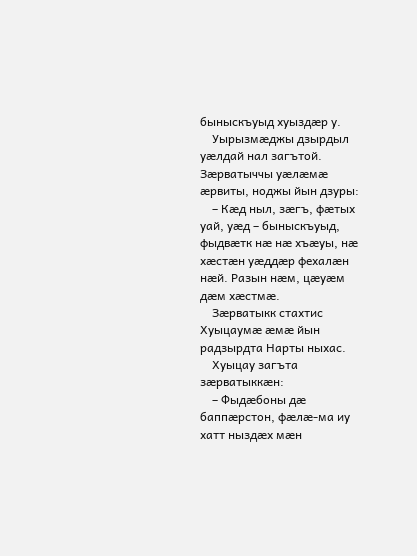быныскъуыд хуыздæр у.
    Уырызмæджы дзырдыл уæлдай нал загътой. Зæрватыччы уæлæмæ æрвиты, ноджы йын дзуры:
    – Кæд ныл, зæгъ, фæтых уай, уæд – быныскъуыд, фыдвæтк нæ нæ хъæуы, нæ хæстæн уæддæр фехалæн нæй. Разын нæм, цæуæм дæм хæстмæ.
    Зæрватыкк стахтис Хуыцаумæ æмæ йын радзырдта Нарты ныхас.
    Хуыцау загъта зæрватыккæн:
    – Фыдæбоны дæ баппæрстон, фæлæ-ма иу хатт ныздæх мæн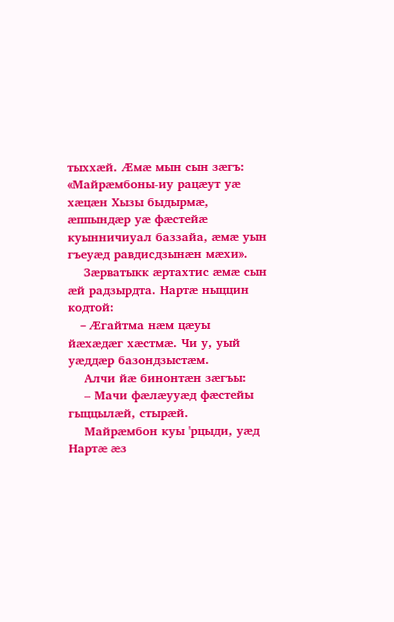тыххæй. Æмæ мын сын зæгъ: «Майрæмбоны-иу рацæут уæ хæцæн Хызы быдырмæ, æппындæр уæ фæстейæ куынничиуал баззайа, æмæ уын гъеуæд равдисдзынæн мæхи».
    Зæрватыкк æртахтис æмæ сын æй радзырдта. Нартæ ныццин кодтой:
    – Æгайтма нæм цæуы йæхæдæг хæстмæ. Чи у, уый уæддæр базондзыстæм.
    Алчи йæ бинонтæн зæгъы:
    – Мачи фæлæууæд фæстейы гыццылæй, стырæй.
    Майрæмбон куы 'рцыди, уæд Нартæ æз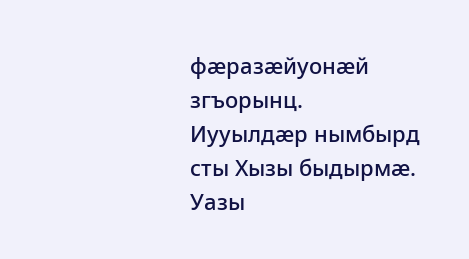фæразæйуонæй згъорынц. Иууылдæр нымбырд сты Хызы быдырмæ. Уазы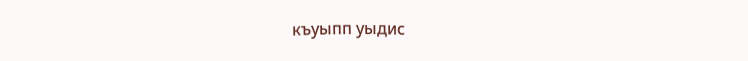къуыпп уыдис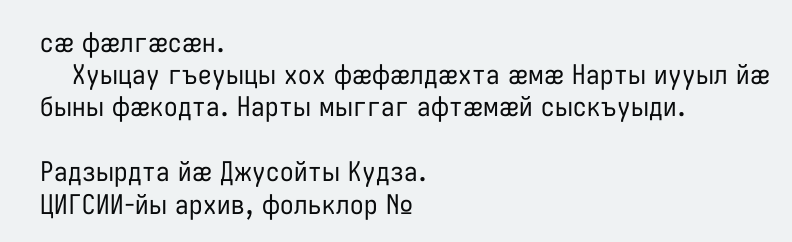сæ фæлгæсæн.
    Хуыцау гъеуыцы хох фæфæлдæхта æмæ Нарты иууыл йæ быны фæкодта. Нарты мыггаг афтæмæй сыскъуыди.

Радзырдта йæ Джусойты Кудза.
ЦИГСИИ-йы архив, фольклор №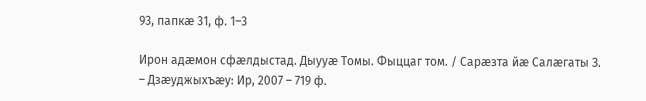93, папкæ 31, ф. 1–3

Ирон адæмон сфæлдыстад. Дыууæ Томы. Фыццаг том. / Сарæзта йæ Салæгаты З. – Дзæуджыхъæу: Ир, 2007 – 719 ф.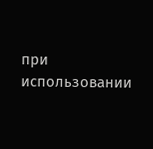при использовании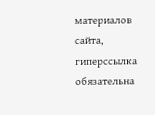материалов сайта, гиперссылка обязательна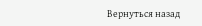Вернуться назад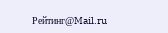Рейтинг@Mail.ru